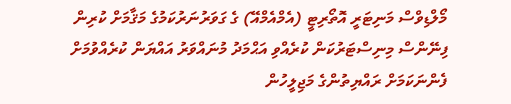މޯލްޑިވްސް މަނިޓަރީ އޮތޯރިޓީ (އެމްއެމްއޭ) ގެ ގަވަރުނަރުކަމުގެ މަޤާމަށް ކުރިން ފިނޭންސް މިނިސްޓަރުކަން ކުރެއްވި އަޙްމަދު މުނައްވަރު އައްޔަން ކުރެއްވުމަށް ފެންނަކަމަށް ރައްޔިތުންގެ މަޖިލީހުން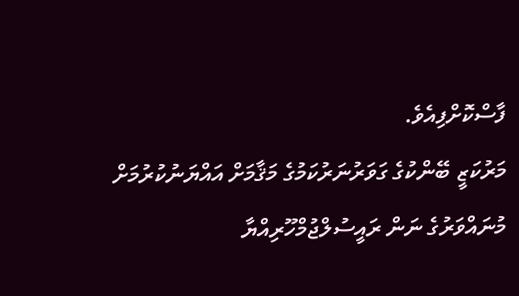ފާސްކޮށްފިއެވެ.
މަރުކަޒީ ބޭންކުގެ ގަވަރުނަރުކަމުގެ މަޤާމަށް އައްޔަނުކުރުމަށް މުނައްވަރުގެ ނަން ރައީސުލްޖުމްހޫރިއްޔާ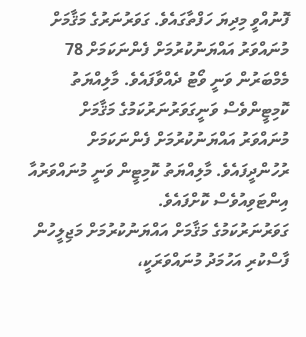ފޮނުއްވީ މިދިޔަ ހަފްތާގައެވެ. ގަވަރުނަރުގެ މަޤާމަށް މުނައްވަރު އައްޔަނުކުރުމަށް ފެންނަކަމަށް 78 މެމްބަރުން ވަނީ ވޯޓު ދެއްވާފައެވެ. މާލިއްޔަތު ކޮމިޓީންވެސް ވަނީގަވަރުނަރުކަމުގެ މަޤާމަށް މުނައްވަރު އައްޔަނުކުރުމަށް ފެންނަކަމަށް ރުހުންދީފައެވެ. މާލިއްޔަތު ކޮމިޓީން ވަނީ މުނައްވަރުއާ އިންޓަވިއުވެސް ކޮށްފައެވެ.
ގަވަރުނަރުކަމުގެ މަޤާމަށް އައްޔަނުކުރުމަށް މަޖިލީހުން ފާސްކުރި އަހުމަދު މުނައްވަރަކީ،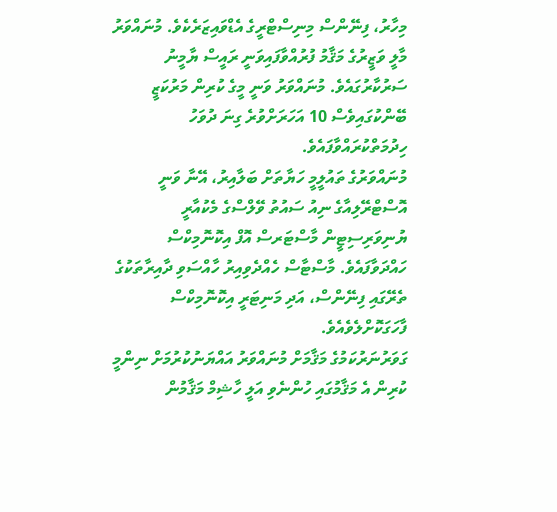މިހާރު، ފިނޭންސް މިނިސްޓްރީގެ އެޑްވައިޒަރެކެވެ. މުނައްވަރު މާލީ ވަޒީރުގެ މަޤާމު ފުރުއްވާފައިވަނީ ރައީސް ޔާމީނު ސަރުކާރުގައެވެ. މުނައްވަރު ވަނީ މީގެ ކުރިން މަރުކަޒީ ބޭންކުގައިވެސް 10 އަހަރަށްވުރެ ގިނަ ދުވަހު ހިދުމަތްކުރައްވާފައެވެ.
މުނައްވަރުގެ ތައުލީމީ ހަޔާތަށް ބަލާއިރު، އޭނާ ވަނީ އޮސްޓްރޭލިއާގެ ނިއު ސައުތު ވޭލްސްގެ މެކުއާރީ ޔުނިވަރިސިޓީން މާސްޓަރސް އޮފް އިކޮނޮމިކްސް ހައްދަވާފައެވެ. މާސްޓާސް ހެއްދެވިއިރު ހާއްސަވި ދާއިރާތަކުގެ ތެރޭގައި ފިނޭންސް، އަދި މަނިޓަރީ އިކޮނޮމިކްސް ފާހަގަކޮށްލެވެއެވެ.
ގަވަރުނަރުކަމުގެ މަޤާމަށް މުނައްވަރު އައްޔަނުކުރުމަށް ނިންމީ ކުރިން އެ މަޤާމުގައި ހުންނެވި އަލީ ހާޝިމް މަޤާމުން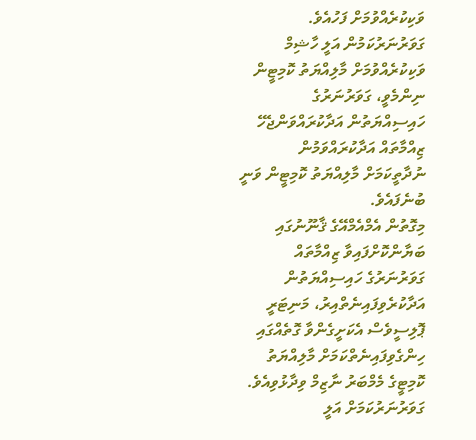ވަކިކުރެއްވުމަށް ފަހުއެވެ. ގަވަރުނަރުކަމުން އަލީ ހާޝިމް ވަކިކުރެއްވުމަށް މާލިއްޔަތު ކޮމިޓީން ނިންމެވީ، ގަވަރުނަރުގެ ހައިސިއްޔަތުން އަދާކުރައްވަންޖެހޭ ޒިއްމާތައް އަދާކުރައްވަމުން ނުދާތީކަމަށް މާލިއްޔަތު ކޮމިޓީން ވަނީ ބުނެފައެވެ.
މިގޮތުން އެމްއެމްއޭގެ ޤާނޫނުގައި ބަޔާންކޮށްފައިވާ ޒިއްމާތައް ގަވަރުނަރުގެ ހައިސިއްޔަތުން އަދާކުރެވިފައިނެތްއިރު، މަނިޓަރީ ޕޮލިސީވެސް އެކަށީގެންވާ ގޮތެއްގައި ހިންގެވިފައިނެތްކަމަށް މާލިއްޔަތު ކޮމިޓީގެ މެމްބަރު ނާޒިމް ވިދާޅުވިއެވެ.
ގަވަރުނަރުކަމަށް އަލީ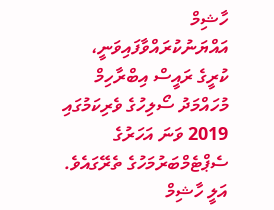ހާޝިމް އައްޔަނުކުރައްވާފައިވަނީ، ކުރީގެ ރައީސް އިބްރާހިމް މުހައްމަދު ސޯލިހުގެ ވެރިކަމުގައި 2019 ވަނަ އަހަރުގެ ސެޕްޓެމްބަރުމަހުގެ ތެރޭގައެވެ. އަލީ ހާޝިމް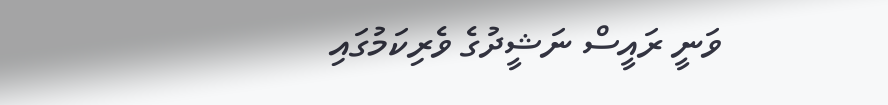ވަނީ ރައީސް ނަޝީދުގެ ވެރިކަމުގައި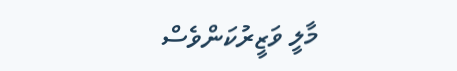މާލީ ވަޒީރުކަންވެސް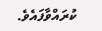ކުރައްވާފައެވެ.